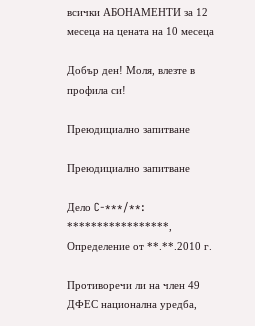всички АБОНАМЕНТИ за 12 месеца на цената на 10 месеца

Добър ден! Моля, влезте в профила си!

Преюдициално запитване

Преюдициално запитване

Дело C-***/**: *****************, Определение от **.**.2010 г.

Противоречи ли на член 49 ДФЕС национална уредба,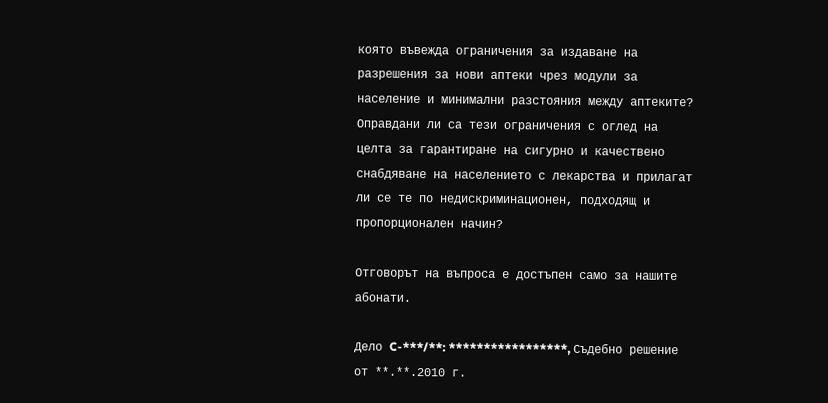която въвежда ограничения за издаване на разрешения за нови аптеки чрез модули за население и минимални разстояния между аптеките?
Оправдани ли са тези ограничения с оглед на целта за гарантиране на сигурно и качествено снабдяване на населението с лекарства и прилагат ли се те по недискриминационен, подходящ и пропорционален начин?

Отговорът на въпроса е достъпен само за нашите абонати.

Дело C-***/**: *****************, Съдебно решение от **.**.2010 г.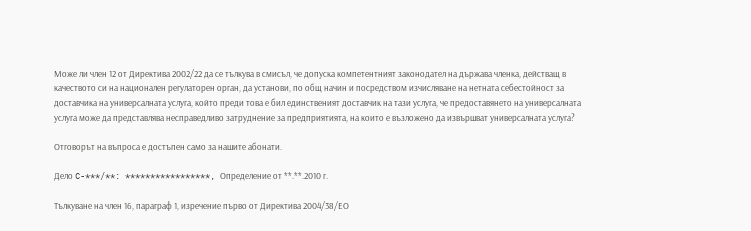Може ли член 12 от Директива 2002/22 да се тълкува в смисъл, че допуска компетентният законодател на държава членка, действащ в качеството си на национален регулаторен орган, да установи, по общ начин и посредством изчисляване на нетната себестойност за доставчика на универсалната услуга, който преди това е бил единственият доставчик на тази услуга, че предоставянето на универсалната услуга може да представлява несправедливо затруднение за предприятията, на които е възложено да извършват универсалната услуга?

Отговорът на въпроса е достъпен само за нашите абонати.

Дело C-***/**: *****************, Определение от **.**.2010 г.

Тълкуване на член 16, параграф 1, изречение първо от Директива 2004/38/ЕО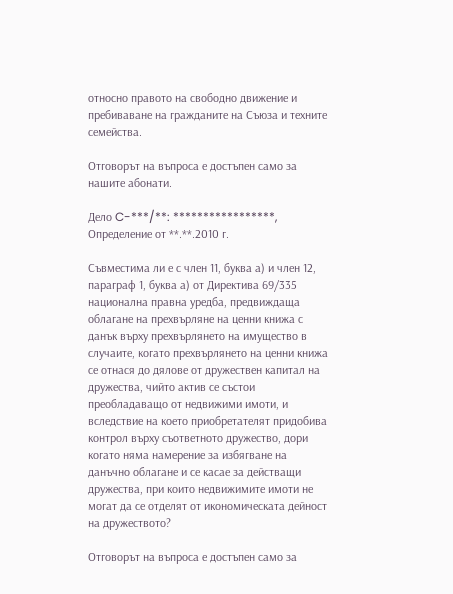относно правото на свободно движение и пребиваване на гражданите на Съюза и техните семейства.

Отговорът на въпроса е достъпен само за нашите абонати.

Дело C-***/**: *****************, Определение от **.**.2010 г.

Съвместима ли е с член 11, буква а) и член 12, параграф 1, буква а) от Директива 69/335 национална правна уредба, предвиждаща облагане на прехвърляне на ценни книжа с данък върху прехвърлянето на имущество в случаите, когато прехвърлянето на ценни книжа се отнася до дялове от дружествен капитал на дружества, чийто актив се състои преобладаващо от недвижими имоти, и вследствие на което приобретателят придобива контрол върху съответното дружество, дори когато няма намерение за избягване на данъчно облагане и се касае за действащи дружества, при които недвижимите имоти не могат да се отделят от икономическата дейност на дружеството?

Отговорът на въпроса е достъпен само за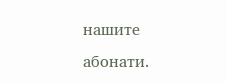нашите абонати.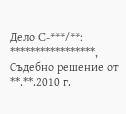Дело C-***/**: *****************, Съдебно решение от **.**.2010 г.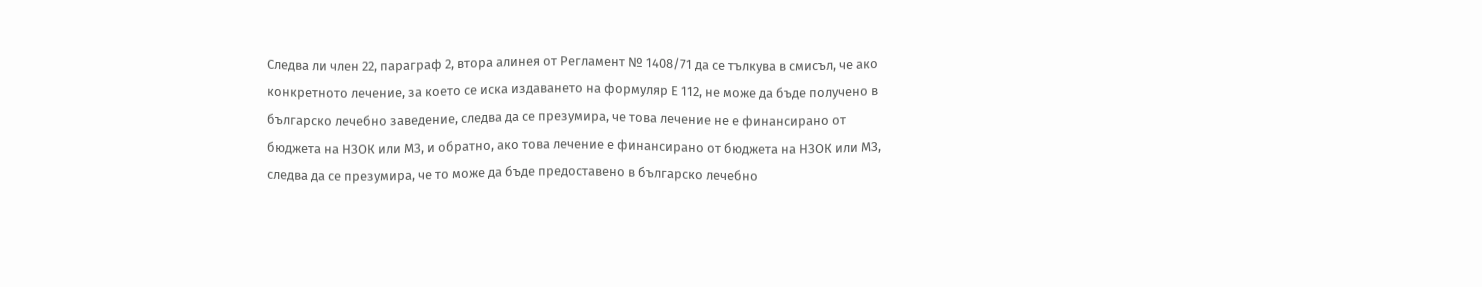Следва ли член 22, параграф 2, втора алинея от Регламент № 1408/71 да се тълкува в смисъл, че ако конкретното лечение, за което се иска издаването на формуляр Е 112, не може да бъде получено в българско лечебно заведение, следва да се презумира, че това лечение не е финансирано от бюджета на НЗОК или МЗ, и обратно, ако това лечение е финансирано от бюджета на НЗОК или МЗ, следва да се презумира, че то може да бъде предоставено в българско лечебно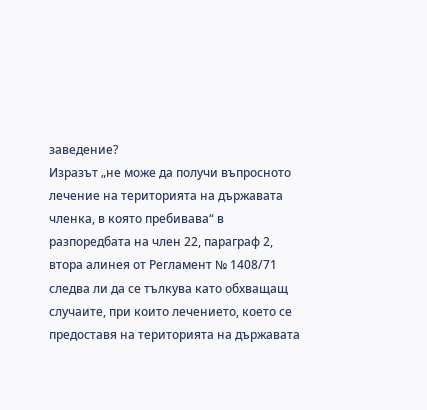заведение?
Изразът „не може да получи въпросното лечение на територията на държавата членка, в която пребивава“ в разпоредбата на член 22, параграф 2, втора алинея от Регламент № 1408/71 следва ли да се тълкува като обхващащ случаите, при които лечението, което се предоставя на територията на държавата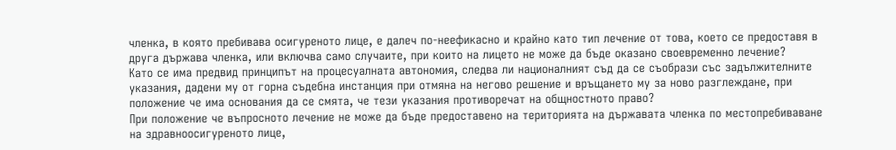членка, в която пребивава осигуреното лице, е далеч по-неефикасно и крайно като тип лечение от това, което се предоставя в друга държава членка, или включва само случаите, при които на лицето не може да бъде оказано своевременно лечение?
Като се има предвид принципът на процесуалната автономия, следва ли националният съд да се съобрази със задължителните указания, дадени му от горна съдебна инстанция при отмяна на негово решение и връщането му за ново разглеждане, при положение че има основания да се смята, че тези указания противоречат на общностното право?
При положение че въпросното лечение не може да бъде предоставено на територията на държавата членка по местопребиваване на здравноосигуреното лице,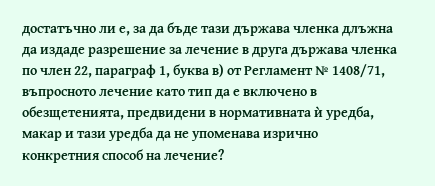достатъчно ли е, за да бъде тази държава членка длъжна да издаде разрешение за лечение в друга държава членка по член 22, параграф 1, буква в) от Регламент № 1408/71, въпросното лечение като тип да е включено в обезщетенията, предвидени в нормативната ѝ уредба, макар и тази уредба да не упоменава изрично конкретния способ на лечение?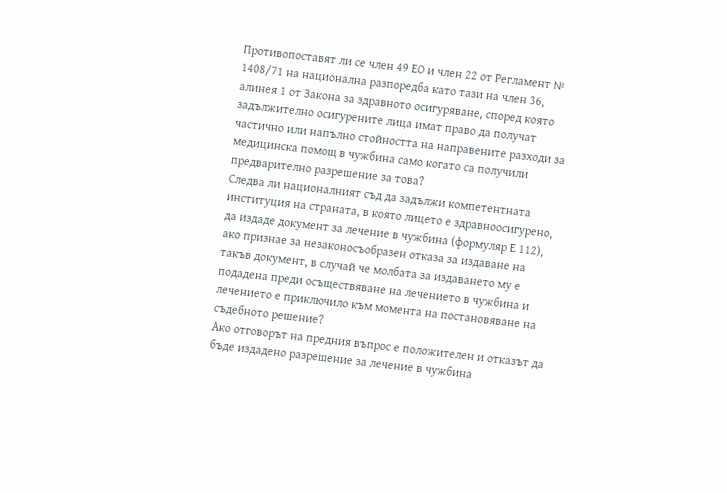Противопоставят ли се член 49 ЕО и член 22 от Регламент № 1408/71 на национална разпоредба като тази на член 36, алинея 1 от Закона за здравното осигуряване, според която задължително осигурените лица имат право да получат частично или напълно стойността на направените разходи за медицинска помощ в чужбина само когато са получили предварително разрешение за това?
Следва ли националният съд да задължи компетентната институция на страната, в която лицето е здравноосигурено, да издаде документ за лечение в чужбина (формуляр Е 112), ако признае за незаконосъобразен отказа за издаване на такъв документ, в случай че молбата за издаването му е подадена преди осъществяване на лечението в чужбина и лечението е приключило към момента на постановяване на съдебното решение?
Ако отговорът на предния въпрос е положителен и отказът да бъде издадено разрешение за лечение в чужбина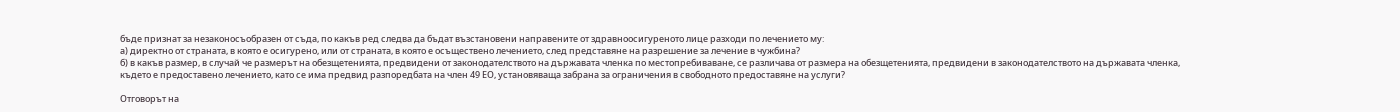бъде признат за незаконосъобразен от съда, по какъв ред следва да бъдат възстановени направените от здравноосигуреното лице разходи по лечението му:
а) директно от страната, в която е осигурено, или от страната, в която е осъществено лечението, след представяне на разрешение за лечение в чужбина?
б) в какъв размер, в случай че размерът на обезщетенията, предвидени от законодателството на държавата членка по местопребиваване, се различава от размера на обезщетенията, предвидени в законодателството на държавата членка, където е предоставено лечението, като се има предвид разпоредбата на член 49 ЕО, установяваща забрана за ограничения в свободното предоставяне на услуги?

Отговорът на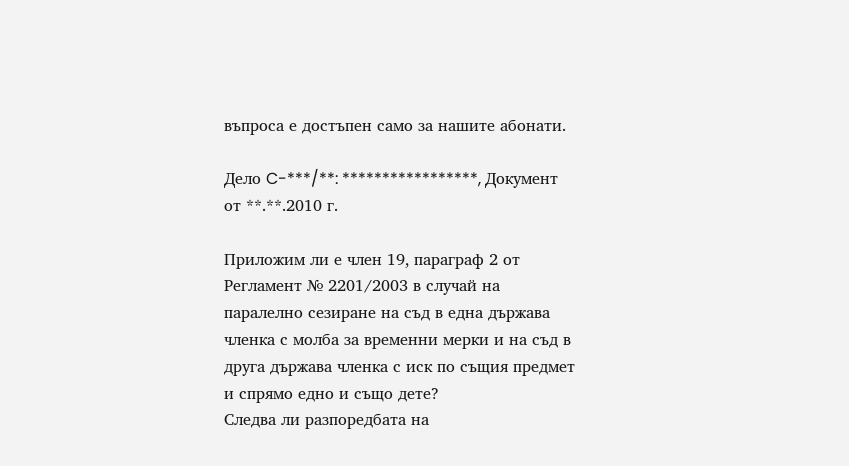въпроса е достъпен само за нашите абонати.

Дело C-***/**: *****************, Документ от **.**.2010 г.

Приложим ли е член 19, параграф 2 от Регламент № 2201/2003 в случай на паралелно сезиране на съд в една държава членка с молба за временни мерки и на съд в друга държава членка с иск по същия предмет и спрямо едно и също дете?
Следва ли разпоредбата на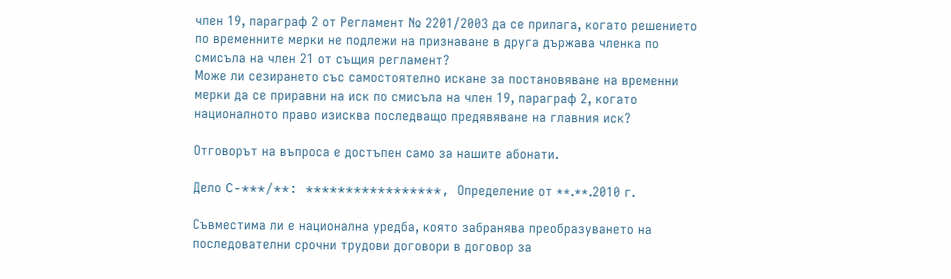член 19, параграф 2 от Регламент № 2201/2003 да се прилага, когато решението по временните мерки не подлежи на признаване в друга държава членка по смисъла на член 21 от същия регламент?
Може ли сезирането със самостоятелно искане за постановяване на временни мерки да се приравни на иск по смисъла на член 19, параграф 2, когато националното право изисква последващо предявяване на главния иск?

Отговорът на въпроса е достъпен само за нашите абонати.

Дело C-***/**: *****************, Определение от **.**.2010 г.

Съвместима ли е национална уредба, която забранява преобразуването на последователни срочни трудови договори в договор за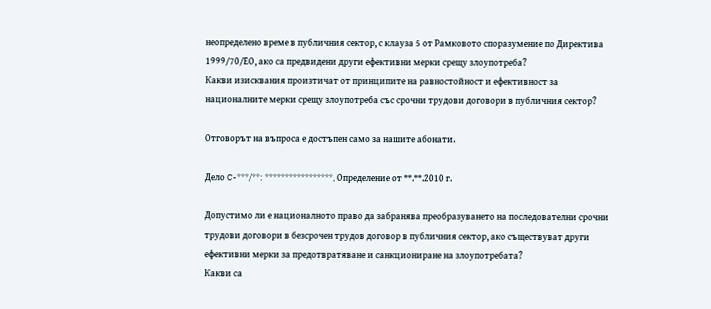неопределено време в публичния сектор, с клауза 5 от Рамковото споразумение по Директива 1999/70/ЕО, ако са предвидени други ефективни мерки срещу злоупотреба?
Какви изисквания произтичат от принципите на равностойност и ефективност за националните мерки срещу злоупотреба със срочни трудови договори в публичния сектор?

Отговорът на въпроса е достъпен само за нашите абонати.

Дело C-***/**: *****************, Определение от **.**.2010 г.

Допустимо ли е националното право да забранява преобразуването на последователни срочни трудови договори в безсрочен трудов договор в публичния сектор, ако съществуват други ефективни мерки за предотвратяване и санкциониране на злоупотребата?
Какви са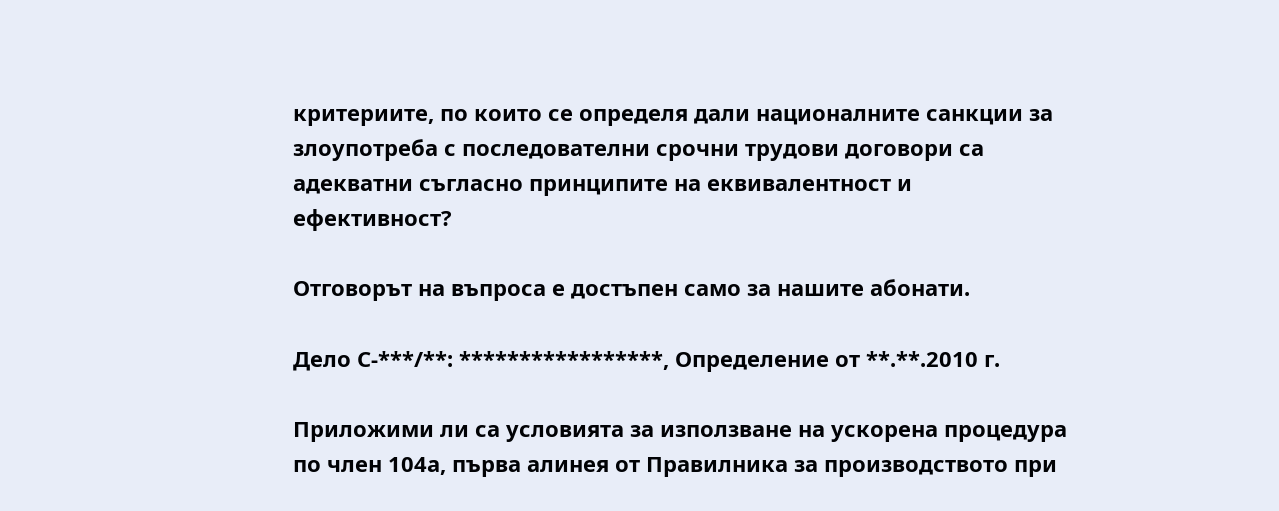критериите, по които се определя дали националните санкции за злоупотреба с последователни срочни трудови договори са адекватни съгласно принципите на еквивалентност и ефективност?

Отговорът на въпроса е достъпен само за нашите абонати.

Дело C-***/**: *****************, Определение от **.**.2010 г.

Приложими ли са условията за използване на ускорена процедура по член 104a, първа алинея от Правилника за производството при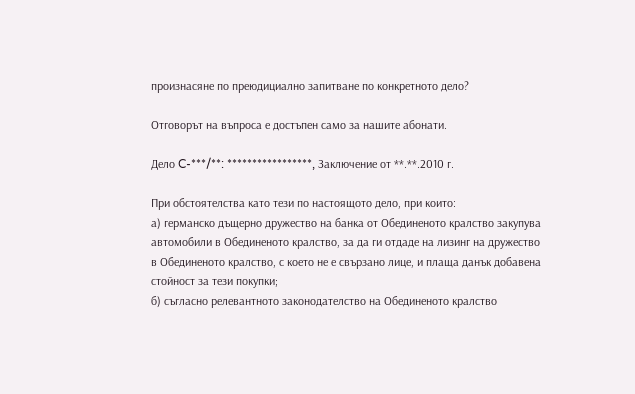произнасяне по преюдициално запитване по конкретното дело?

Отговорът на въпроса е достъпен само за нашите абонати.

Дело C-***/**: *****************, Заключение от **.**.2010 г.

При обстоятелства като тези по настоящото дело, при които:
а) германско дъщерно дружество на банка от Обединеното кралство закупува автомобили в Обединеното кралство, за да ги отдаде на лизинг на дружество в Обединеното кралство, с което не е свързано лице, и плаща данък добавена стойност за тези покупки;
б) съгласно релевантното законодателство на Обединеното кралство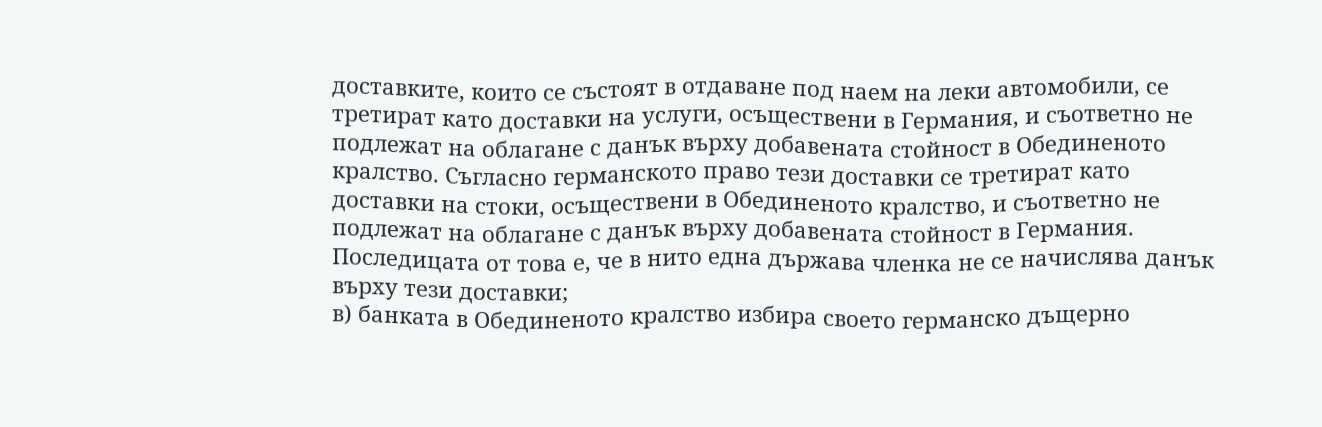доставките, които се състоят в отдаване под наем на леки автомобили, се третират като доставки на услуги, осъществени в Германия, и съответно не подлежат на облагане с данък върху добавената стойност в Обединеното кралство. Съгласно германското право тези доставки се третират като доставки на стоки, осъществени в Обединеното кралство, и съответно не подлежат на облагане с данък върху добавената стойност в Германия. Последицата от това е, че в нито една държава членка не се начислява данък върху тези доставки;
в) банката в Обединеното кралство избира своето германско дъщерно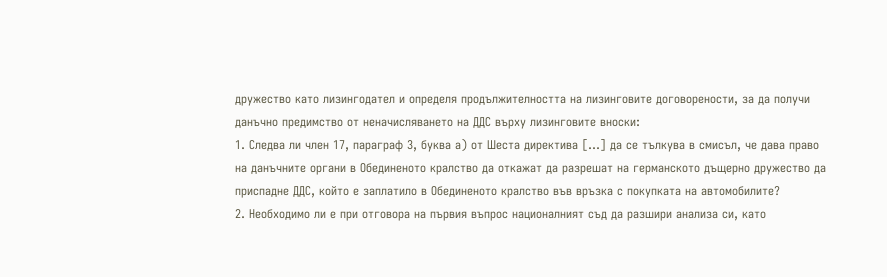дружество като лизингодател и определя продължителността на лизинговите договорености, за да получи данъчно предимство от неначисляването на ДДС върху лизинговите вноски:
1. Следва ли член 17, параграф 3, буква а) от Шеста директива […] да се тълкува в смисъл, че дава право на данъчните органи в Обединеното кралство да откажат да разрешат на германското дъщерно дружество да приспадне ДДС, който е заплатило в Обединеното кралство във връзка с покупката на автомобилите?
2. Необходимо ли е при отговора на първия въпрос националният съд да разшири анализа си, като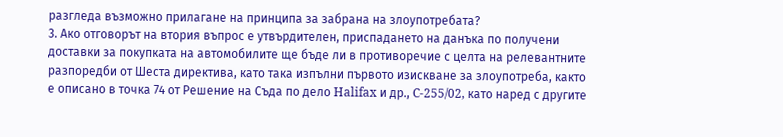разгледа възможно прилагане на принципа за забрана на злоупотребата?
3. Ако отговорът на втория въпрос е утвърдителен, приспадането на данъка по получени доставки за покупката на автомобилите ще бъде ли в противоречие с целта на релевантните разпоредби от Шеста директива, като така изпълни първото изискване за злоупотреба, както е описано в точка 74 от Решение на Съда по дело Halifax и др., C‑255/02, като наред с другите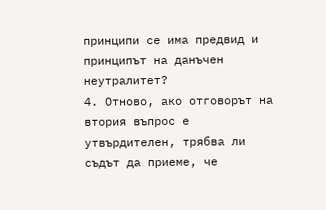принципи се има предвид и принципът на данъчен неутралитет?
4. Отново, ако отговорът на втория въпрос е утвърдителен, трябва ли съдът да приеме, че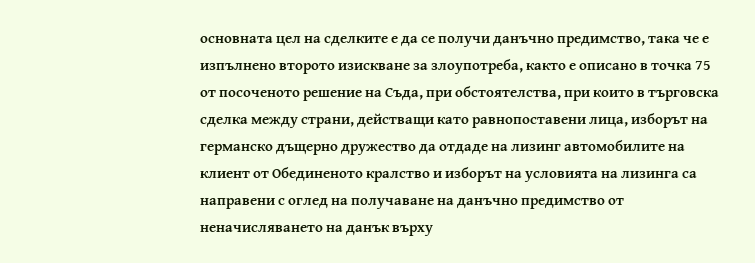основната цел на сделките е да се получи данъчно предимство, така че е изпълнено второто изискване за злоупотреба, както е описано в точка 75 от посоченото решение на Съда, при обстоятелства, при които в търговска сделка между страни, действащи като равнопоставени лица, изборът на германско дъщерно дружество да отдаде на лизинг автомобилите на клиент от Обединеното кралство и изборът на условията на лизинга са направени с оглед на получаване на данъчно предимство от неначисляването на данък върху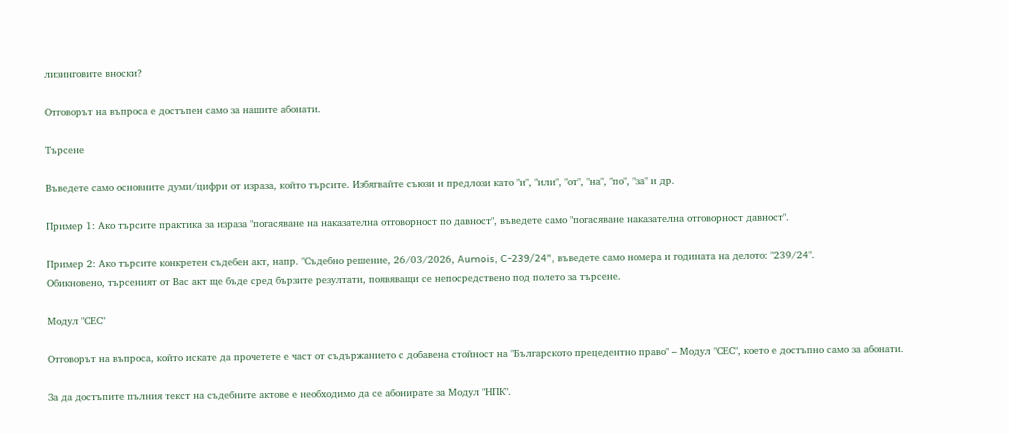лизинговите вноски?

Отговорът на въпроса е достъпен само за нашите абонати.

Търсене

Въведете само основните думи/цифри от израза, който търсите. Избягвайте съюзи и предлози като "и", "или", "от", "на", "по", "за" и др.

Пример 1: Ако търсите практика за израза "погасяване на наказателна отговорност по давност", въведете само "погасяване наказателна отговорност давност".

Пример 2: Ако търсите конкретен съдебен акт, напр. "Съдебно решение, 26/03/2026, Aurnois, C-239/24", въведете само номера и годината на делото: "239/24".
Обикновено, търсеният от Вас акт ще бъде сред бързите резултати, появяващи се непосредствено под полето за търсене.

Модул "СЕС"

Отговорът на въпроса, който искате да прочетете е част от съдържанието с добавена стойност на "Българското прецедентно право" – Модул "СЕС", което е достъпно само за абонати.

За да достъпите пълния текст на съдебните актове е необходимо да се абонирате за Модул "НПК".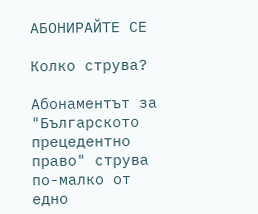АБОНИРАЙТЕ СЕ

Колко струва?

Абонаментът за "Българското прецедентно право" струва по-малко от едно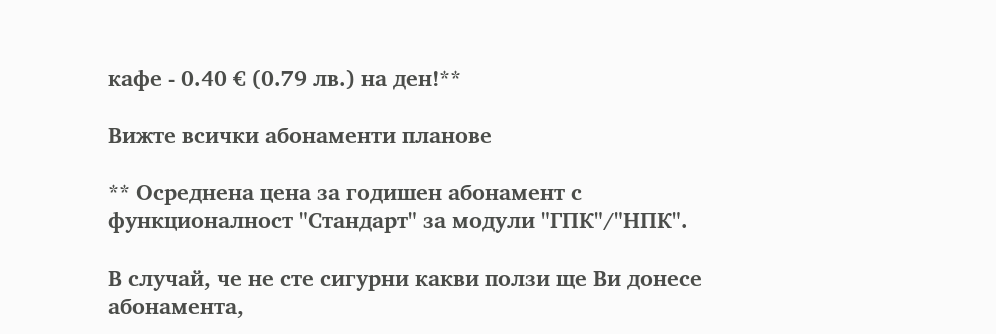кафе - 0.40 € (0.79 лв.) на ден!**

Вижте всички абонаменти планове

** Осреднена цена за годишен абонамент с функционалност "Стандарт" за модули "ГПК"/"НПК".

В случай, че не сте сигурни какви ползи ще Ви донесе абонамента,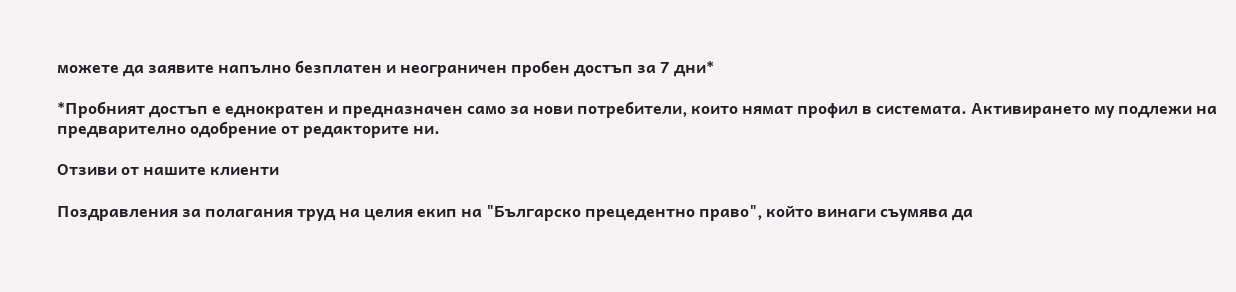можете да заявите напълно безплатен и неограничен пробен достъп за 7 дни*

*Пробният достъп е еднократен и предназначен само за нови потребители, които нямат профил в системата. Активирането му подлежи на предварително одобрение от редакторите ни.

Отзиви от нашите клиенти

Поздравления за полагания труд на целия екип на "Българско прецедентно право", който винаги съумява да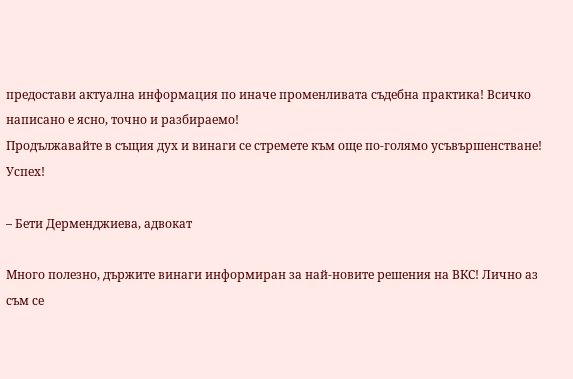предостави актуална информация по иначе променливата съдебна практика! Всичко написано е ясно, точно и разбираемо!
Продължавайте в същия дух и винаги се стремете към още по-голямо усъвършенстване!
Успех!

– Бети Дерменджиева, адвокат

Много полезно, държите винаги информиран за най-новите решения на ВКС! Лично аз съм се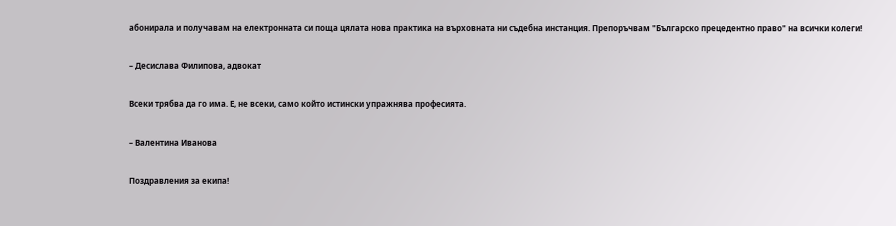абонирала и получавам на електронната си поща цялата нова практика на върховната ни съдебна инстанция. Препоръчвам "Българско прецедентно право" на всички колеги!

– Десислава Филипова, адвокат

Всеки трябва да го има. Е, не всеки, само който истински упражнява професията.

– Валентина Иванова

Поздравления за екипа!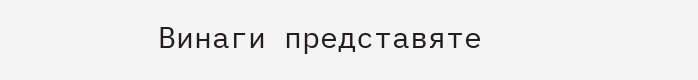Винаги представяте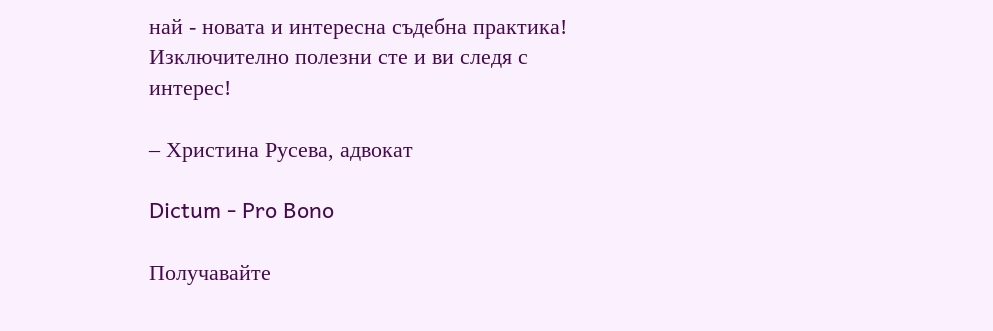най - новата и интересна съдебна практика! Изключително полезни сте и ви следя с интерес!

– Христина Русева, адвокат

Dictum - Pro Bono

Получавайте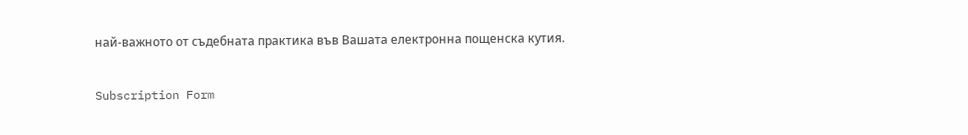най-важното от съдебната практика във Вашата електронна пощенска кутия.

Subscription Form